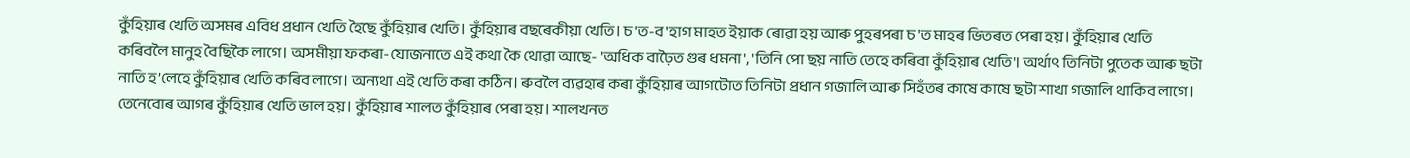কুঁহিয়াৰ খেতি অসমৰ এবিধ প্ৰধান খেতি হৈছে কুঁহিয়াৰ খেতি। কুঁহিয়াৰ বছৰেকীয়া খেতি। চ'ত-ব'হাগ মাহত ইয়াক ৰোৱা হয় আৰু পুহৰপৰা চ'ত মাহৰ ভিতৰত পেৰা হয়। কুঁহিয়াৰ খেতি কৰিবলৈ মানুহ বৈছিকৈ লাগে। অসমীয়া ফকৰা-যোজনাতে এই কথা কৈ থোৱা আছে- 'অধিক বাঢ়ৈত গুৰ ধমনা', 'তিনি পো ছয় নাতি তেহে কৰিবা কুঁহিয়াৰ খেতি'। অৰ্থাৎ তিনিটা পুতেক আৰু ছটা নাতি হ’লেহে কুঁহিয়াৰ খেতি কৰিব লাগে। অন্যথা এই খেতি কৰা কঠিন। ৰুবলৈ ব্যৱহাৰ কৰা কুঁহিয়াৰ আগটোত তিনিটা প্রধান গজালি আৰু সিহঁতৰ কাষে কাষে ছটা শাখা গজালি থাকিব লাগে। তেনেবোৰ আগৰ কুঁহিয়াৰ খেতি ভাল হয়। কুঁহিয়াৰ শালত কুঁহিয়াৰ পেৰা হয়। শালখনত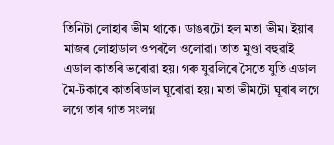তিনিটা লোহাৰ ভীম থাকে। ডাঙৰটো হল মতা ভীম। ইয়াৰ মাজৰ লোহাডাল ওপৰলৈ ওলোৱা। তাত মুণ্ডা বহুৱাই এডাল কাতৰি ভৰোৱা হয়। গৰু যুৱলিৰে সৈতে যুতি এডাল মৈ-টকাৰে কাতৰিডাল ঘূৰোৱা হয়। মতা ভীমটো ঘূৰাৰ লগে লগে তাৰ গাত সংলগ্ন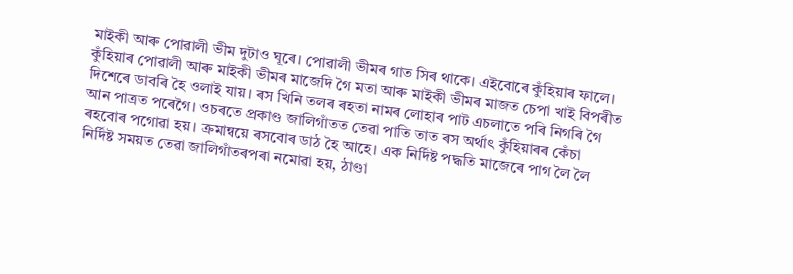মাইকী আৰু পোৱালী ভীম দুটাও ঘূৰে। পোৱালী ভীমৰ গাত সিৰ থাকে। এইবোৰে কুঁহিয়াৰ ফালে। কুঁহিয়াৰ পোৱালী আৰু মাইকী ভীমৰ মাজেদি গৈ মতা আৰু মাইকী ভীমৰ মাজত চেপা খাই বিপৰীত দিশেৰে ডাবৰি হৈ ওলাই যায়। ৰস খিনি তলৰ ৰহতা নামৰ লোহাৰ পাট এচলাতে পৰি নিগৰি গৈ আন পাত্ৰত পৰেগৈ। ওচৰতে প্রকাণ্ড জালিগাঁতত তেৱা পাতি তাত ৰস অর্থাৎ কুঁহিয়াৰৰ কেঁচা ৰহবোৰ পগোৱা হয়। ক্রমান্বয়ে ৰসবোৰ ডাঠ হৈ আহে। এক নির্দিষ্ট পদ্ধতি মাজেৰে পাগ লৈ লৈ নির্দিষ্ট সময়ত তেৱা জালিগাঁতৰপৰা নমোৱা হয়, ঠাণ্ডা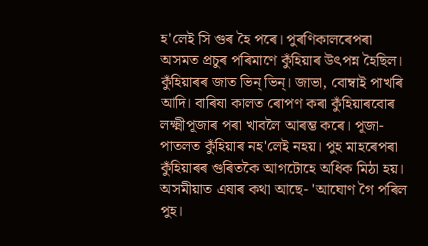হ'লেই সি গুৰ হৈ পৰে। পুৰণিকালৰেপৰা অসমত প্ৰচুৰ পৰিমাণে কুঁহিয়াৰ উৎপন্ন হৈছিল। কুঁহিয়াৰৰ জাত ভিন্ ভিন্। জাভা, বোম্বাই পাখৰি আদি। বাৰিষা কালত ৰোপণ কৰা কুঁহিয়াৰবোৰ লক্ষ্মীপূজাৰ পৰা খাবলৈ আৰম্ভ কৰে। পূজা-পাতলত কুঁহিয়াৰ নহ'লেই নহয়। পুহ মাহৰেপৰা কুঁহিয়াৰৰ গুৰিতকৈ আগটোহে অধিক মিঠা হয়। অসমীয়াত এষাৰ কথা আছে- 'আঘোণ গৈ পৰিল পুহ।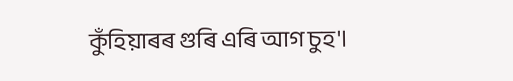কুঁহিয়াৰৰ গুৰি এৰি আগ চুহ'।